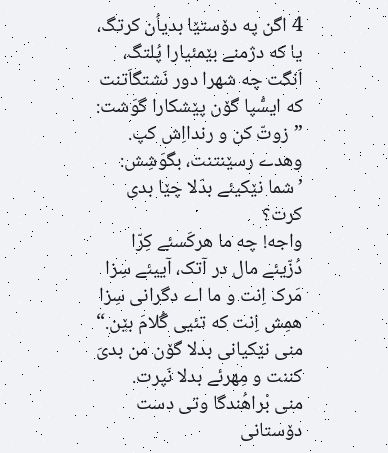4 اگن په دۆستێا بدیاُن کرتگ، یا که دژمنے بێمئیارا پُلتگ،
اَنگت چه شهرا دور نَشتگاَتنت که ایسُّپا گۆن پێشکارا گوَشت: ”زوتّ کن و رندااِش کپ. وهدے رسێنتنت، بگوَشِش: ’شما نێکیئے بدَلا چێا بدی کرت؟
واجه! چه ما هرکَسئے کِرّا دُزّیئے مال در آتک، آییئے سِزا مَرک اِنت و ما اے دگرانی سِزا همِش اِنت که تئیی گُلامَ بێن.“
منی نێکیانی بدلا گۆن من بدیَ کننت و مِهرئے بدلا نَپرت.
منی بْراهُندگا وتی دست دۆستانی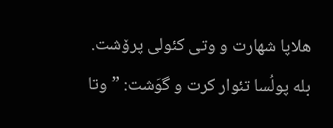هلاپا شهارت و وتی کئولی پرۆشت.
بله پولُسا تئوار کرت و گوَشت: ”وتا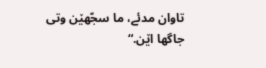تاوان مدئے، ما سجّهێن وتی جاگها اێن.“